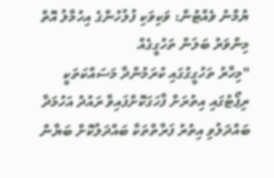ޔުމްނު ވެއްޓުން: ވަކިވަކި ފުލުހުންގެ އިހުމާލު އޮތް މިންވަރު ބަލަން ތަހުގީގެއް
"މިހާރު ތަހުގީގުގައި ކުރަމުންދާ މަސައްކަތަކީ ރިޕޯޓުގައި އިތުރަށް ފާހަގަކޮށްފައިވާ ރައުދު އަހުމަދާ ބައްދަލުވި އިތުރު ފަރާތްތަކާ ބައްދަލުކޮށް ބަޔާން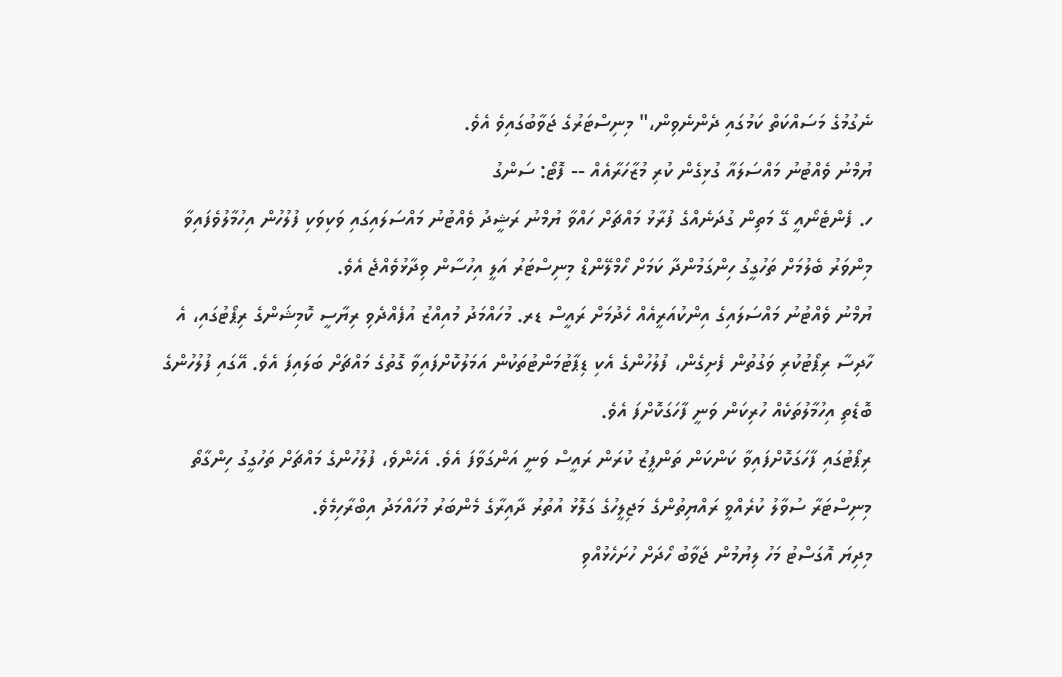ނެގުމުގެ މަސައްކަތް ކަމުގައި ދެންނެވިން،" މިނިސްޓަރުގެ ޖަވާބުގައިވެ އެވެ.
ޔުމްނު ވެއްޓުނު މައްސަލައާ ގުޅިގެން ކުރި މުޒާހަރާއެއް -- ފޮޓޯ: ސަންގު
ހ. ފެންޓެނޯއީ ގޭ މަތިން ގުދަނެއްގެ ފުރާޅު މައްޗަށް ހައްވާ ޔުމްނު ރަޝީދު ވެއްޓުނު މައްސަލައިގައި ވަކިވަކި ފުލުހުން އިހުމާލުވެފައިވާ މިންވަރު ބެލުމަށް ތަހުގީގު ހިންގަމުންދާ ކަމަށް ހޯމްލޭންޑް މިނިސްޓަރު އަލީ އިހުސާން ވިދާޅުވެއްޖެ އެވެ.
ޔުމްނު ވެއްޓުނު މައްސަލައިގެ އިންކުއަރީއެއް ހެދުމަށް ރައީސް ޑރ. މުހައްމަދު މުއިއްޒު އުފެއްދެވި ރިޔާސީ ކޮމިޝަންގެ ރިޕޯޓުގައި، އެ ހާދިސާ ރިޕޯޓުކުރި ވަގުތުން ފެށިގެން، ފުލުހުންގެ އެކި ޑިޕާޓުމަންޓުތަކުން އަމަލުކޮށްފައިވާ ގޮތުގެ މައްޗަށް ބަލައިފަ އެވެ. އޭގައި ފުލުހުންގެ ބޮޑެތި އިހުމާލުތަކެއް ހުރިކަން ވަނީ ފާހަގަކޮށްފަ އެވެ.
ރިޕޯޓުގައި ފާހަގަކޮށްފައިވާ ކަންކަން ތަންފީޒު ކުރަން ރައީސް ވަނީ އަންގަވާފަ އެވެ. އެހެންވެ، ފުލުހުންގެ މައްޗަށް ތަހުގީގު ހިންގާތޯ މިނިސްޓަރާ ސުވާލު ކުރެއްވީ ރައްޔިތުންގެ މަޖިލީހުގެ ގަލޮޅު އުތުރު ދާއިރާގެ މެންބަރު މުހައްމަދު އިބްރާހިމެވެ.
މިދިޔަ އޮގަސްޓު މަހު ލިޔުމުން ޖަވާބު ހޯދަށް ހުށަހެޅުއްވި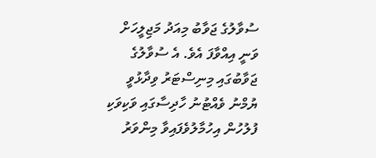ސުވާލުގެ ޖަވާބު މިއަދު މަޖިލީހަށް ވަނީ އިއްވާފަ އެވެ. އެ ސުވާލުގެ ޖަވާބުގައި މިނިސްޓަރު ވިދާޅުވީ ޔުމްނު ވެއްޓުނު ހާދިސާގައި ވަކިވަކި ފުލުހުން އިހުމާލުވެފައިވާ މިންވަރު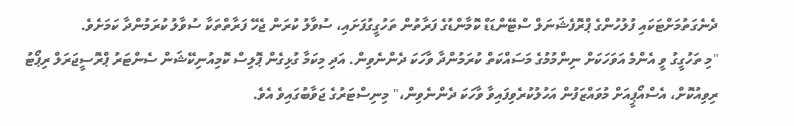ދެނެގަތުމަށްޓަކައި ފުލުހުންގެ ޕްރޮފެޝަނަލް ސްޓޭންޑަޑް ކޮމާންޑުގެ ފަރާތުން ތަހުގީގުފަށައި، ސުވާލު ކުރަން ޖެހޭ ފަރާތްތަކާ ސުވާލު ކުރަމުންދާ ކަމަށެވެ.
"މި ތަހުގީގު ވީ އެންމެ އަވަހަކަށް ނިންމުމުގެ މަސައްކަތް ކުރަމުންދާ ވާހަކަ ދެންނެވިން. އަދި މިކަމާ ގުޅިގެން ޕޮލިސް ކޮމިއުނިކޭޝަން ސެންޓަރު ޕްރޮސީޖަރަލް ރިޕޯޓު ރިވިއުކޮށް، އެސްއޯޕީއަށް މުވައްޒަފުން އަހުލުކުރެވިފައިވާ ވާހަކަ ދެންނެވިން،" މިނިސްޓަރުގެ ޖަވާބުގައިވެ އެވެ.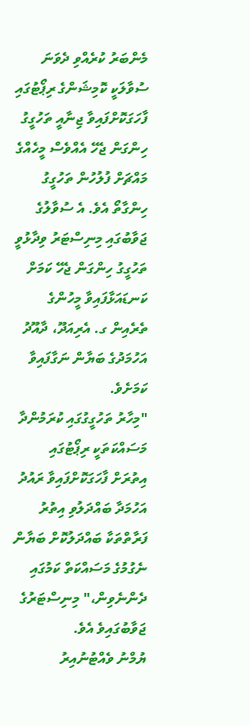މެންބަރު ކުރެއްވި ދެވަނަ ސުވާލަކީ ކޮމިޝަންގެ ރިޕޯޓުގައި ފާހަގަކޮށްފައިވާ ޖިނާއީ ތަހުގީގު ހިންގަން ޖެހޭ އެއްވެސް މީހެއްގެ މައްޗަށް ފުލުހުން ތަހުގީގު ހިންގާތޯ އެވެ. އެ ސުވާލުގެ ޖަވާބުގައި މިނިސްޓަރު ވިދާޅުވީ ތަހުގީގު ހިންގަން ޖެހޭ ކަމަށް ކަނޑައަޅާފައިވާ މީހުންގެ ތެރެއިން ގ. އެރިއަދޫ، ދާއޫދު އަހުމަދުގެ ބަޔާން ނަގާފައިވާ ކަމަށެވެ.
"މިހާރު ތަހުގީގުގައި ކުރަމުންދާ މަސައްކަތަކީ ރިޕޯޓުގައި އިތުރަށް ފާހަގަކޮށްފައިވާ ރައުދު އަހުމަދާ ބައްދަލުވި އިތުރު ފަރާތްތަކާ ބައްދަލުކޮށް ބަޔާން ނެގުމުގެ މަސައްކަތް ކަމުގައި ދެންނެވިން،" މިނިސްޓަރުގެ ޖަވާބުގައިވެ އެވެ.
ޔުމްނު ވެއްޓުނުއިރު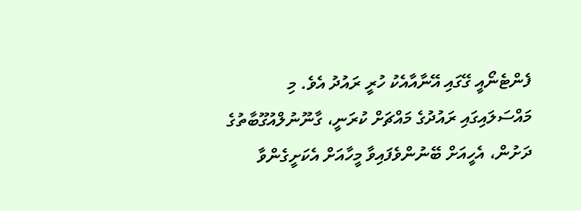ފެންޓެނޯއީ ގޭގައި އޭނާއާއެކު ހުރީ ރައުދު އެވެ. މި މައްސަލައިގައި ރައުދުގެ މައްޗަށް ކުރަނީ، ގާނޫނުލްއުގޫބާތުގެ ދަށުން، އެހީއަށް ބޭނުންވެފައިވާ މީހާއަށް އެކަށީގެންވާ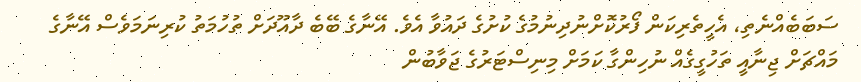ސަބަބެއްނެތި، އެހީތެރިކަން ފޯރުކޮށްނުދިނުމުގެ ކުށުގެ ދައުވާ އެވެ. އޭނާގެ ބޭބެ ދާއޫދަށް ތުހުމަތު ކުރިނަމަވެސް އޭނާގެ މައްޗަށް ޖިނާއީ ތަހުގީގެއް ނުހިންގާ ކަމަށް މިނިސްޓަރުގެ ޖަވާބުން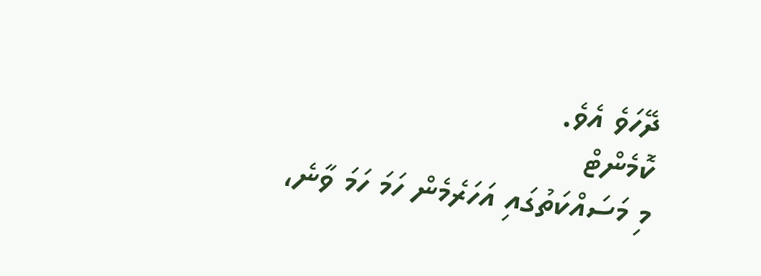ދޭހަވެ އެވެ.
ކޮމެންޓް
މި މަސައްކަތުގައި އަހަރެމެން ހަމަ ހަމަ ވާނެ،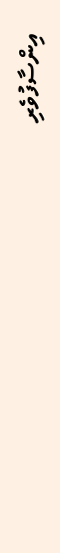އިންސާފުވެރި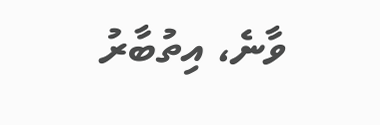ވާނެ، އިތުބާރު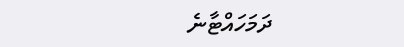ދަމަހައްޓާނެ